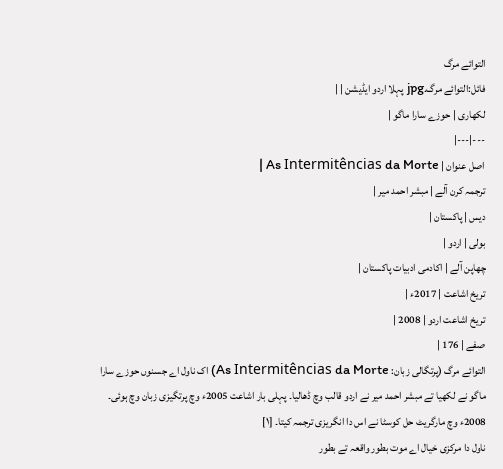التوائے مرگ
فائل:التوائے مرگ.jpg پہلا اردو ایڈیشن | |
لکھاری | حوزے سارا ماگو |
---|---|
اصل عنوان | As Intermitências da Morte |
ترجمہ کرن آلے | مبشر احمد میر |
دیس | پاکستان |
بولی | اردو |
چھاپن آلے | اکادمی ادبیات پاکستان |
تریخ اشاعت | 2017ء |
تریخ اشاعت اردو | 2008 |
صفے | 176 |
التوائے مرگ (پرتگالی زبان: As Intermitências da Morte) اک ناول اے جسنوں حوزے سارا ماگو نے لکھیا تے مبشر احمد میر نے اردو قالب وچ ڈھالیا۔ پہلی بار اشاعت 2005ء وچ پرتگیزی زبان وچ ہوئی۔ 2008ء وچ مارگریٹ حل کوسٹا نے اس دا انگریزی ترجمہ کيتا۔ [۱]
ناول دا مرکزی خیال اے موت بطور واقعہ تے بطور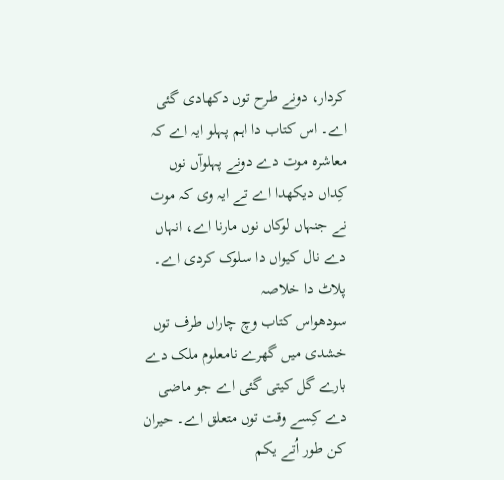کردار، دونے طرح توں دکھادی گئی اے۔ اس کتاب دا اہم پہلو ایہ اے کہ معاشرہ موت دے دونے پہلوآں نوں کِداں دیکھدا اے تے ایہ وی کہ موت نے جنہاں لوکاں نوں مارنا اے، انہاں دے نال کیواں دا سلوک کردی اے۔
پلاٹ دا خلاصہ
سودھواس کتاب وچ چاراں طرف توں خشدی ميں گھرے نامعلوم ملک دے بارے گل کيتی گئی اے جو ماضی دے کِسے وقت توں متعلق اے۔ حیران کن طور اُتے یکم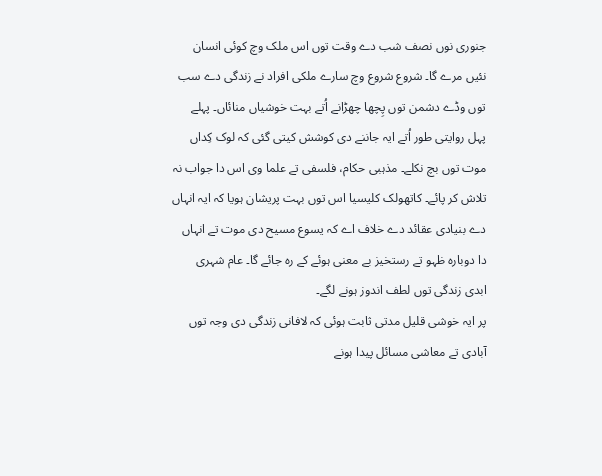جنوری نوں نصف شب دے وقت توں اس ملک وچ کوئی انسان نئيں مرے گا۔ شروع شروع وچ سارے ملکی افراد نے زندگی دے سب توں وڈے دشمن توں پِچھا چھڑانے اُتے بہت خوشیاں منائاں۔ پہلے پہل روايتی طور اُتے ایہ جاننے دی کوشش کيتی گئی کہ لوک کِداں موت توں بچ نکلے۔ مذہبی حکام، فلسفی تے علما وی اس دا جواب نہ تلاش کر پائے۔ کاتھولک کلیسیا اس توں بہت پریشان ہويا کہ ایہ انہاں دے بنیادی عقائد دے خلاف اے کہ یسوع مسیح دی موت تے انہاں دا دوبارہ ظہو تے رستخیز بے معنی ہوئے کے رہ جائے گا۔ عام شہری ابدی زندگی توں لطف اندوز ہونے لگے۔
پر ایہ خوشی قلیل مدتی ثابت ہوئی کہ لافانی زندگی دی وجہ توں آبادی تے معاشی مسائل پیدا ہونے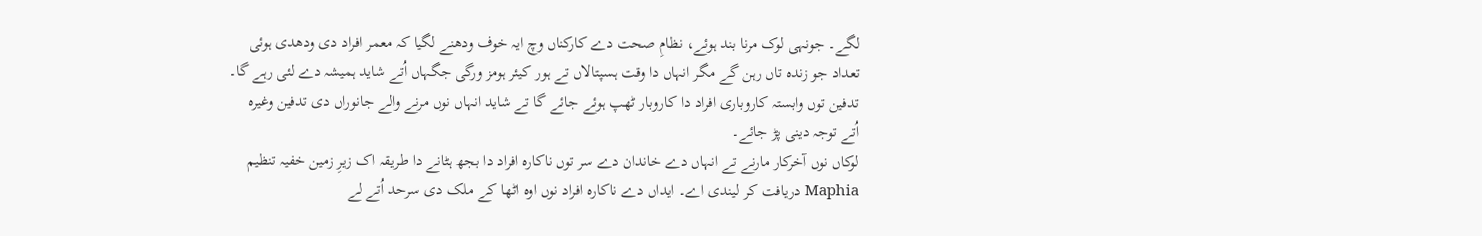لگے۔ جونہی لوک مرنا بند ہوئے، نظامِ صحت دے کارکناں وچ ایہ خوف ودھنے لگیا کہ معمر افراد دی ودھدی ہوئی تعداد جو زندہ تاں رہن گے مگر انہاں دا وقت ہسپتالاں تے ہور کیئر ہومز ورگی جگہاں اُتے شاید ہمیشہ دے لئی رہے گا۔ تدفین توں وابستہ کاروباری افراد دا کاروبار ٹھپ ہوئے جائے گا تے شاید انہاں نوں مرنے والے جانوراں دی تدفین وغیرہ اُتے توجہ دینی پڑ جائے۔
لوکاں نوں آخرکار مارنے تے انہاں دے خاندان دے سر توں ناکارہ افراد دا بجھ ہٹانے دا طریقہ اک زیرِ زمین خفیہ تنظیم Maphia دریافت کر لیندی اے۔ ایداں دے ناکارہ افراد نوں اوہ اٹھا کے ملک دی سرحد اُتے لے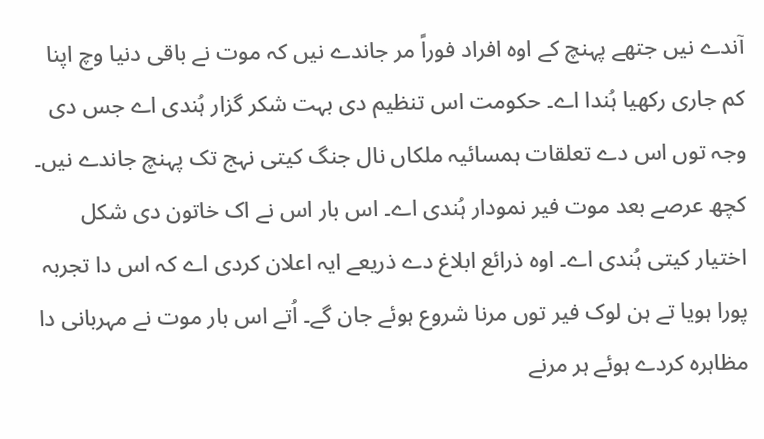آندے نيں جتھے پہنچ کے اوہ افراد فوراً مر جاندے نيں کہ موت نے باقی دنیا وچ اپنا کم جاری رکھیا ہُندا اے۔ حکومت اس تنظیم دی بہت شکر گزار ہُندی اے جس دی وجہ توں اس دے تعلقات ہمسائیہ ملکاں نال جنگ کيتی نہج تک پہنچ جاندے نيں۔
کچھ عرصے بعد موت فیر نمودار ہُندی اے۔ اس بار اس نے اک خاتون دی شکل اختیار کيتی ہُندی اے۔ اوہ ذرائع ابلاغ دے ذریعے ایہ اعلان کردی اے کہ اس دا تجربہ پورا ہويا تے ہن لوک فیر توں مرنا شروع ہوئے جان گے۔ اُتے اس بار موت نے مہربانی دا مظاہرہ کردے ہوئے ہر مرنے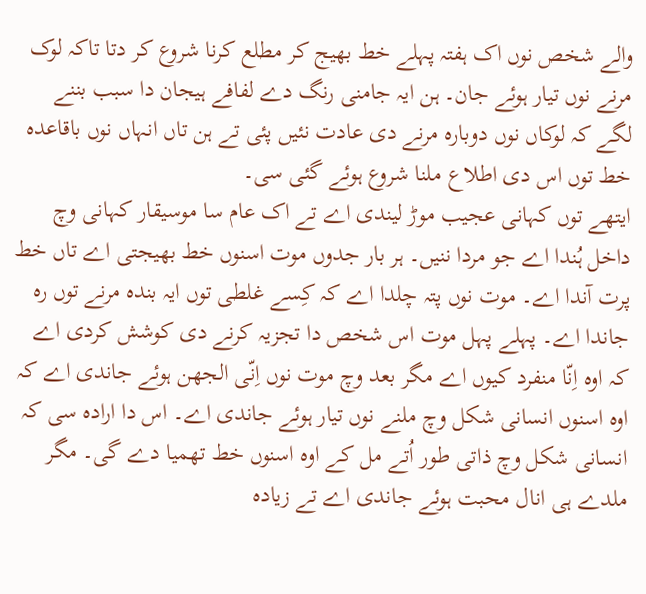والے شخص نوں اک ہفتہ پہلے خط بھیج کر مطلع کرنا شروع کر دتا تاکہ لوک مرنے نوں تیار ہوئے جان۔ ہن ایہ جامنی رنگ دے لفافے ہیجان دا سبب بننے لگے کہ لوکاں نوں دوبارہ مرنے دی عادت نئيں پئی تے ہن تاں انہاں نوں باقاعدہ خط توں اس دی اطلاع ملنا شروع ہوئے گئی سی۔
ایتھے توں کہانی عجیب موڑ لیندی اے تے اک عام سا موسیقار کہانی وچ داخل ہُندا اے جو مردا ننيں۔ ہر بار جدوں موت اسنوں خط بھیجتی اے تاں خط پرت آندا اے۔ موت نوں پتہ چلدا اے کہ کِسے غلطی توں ایہ بندہ مرنے توں رہ جاندا اے۔ پہلے پہل موت اس شخص دا تجزیہ کرنے دی کوشش کردی اے کہ اوہ اِنّا منفرد کیوں اے مگر بعد وچ موت نوں اِنّی الجھن ہوئے جاندی اے کہ اوہ اسنوں انسانی شکل وچ ملنے نوں تیار ہوئے جاندی اے۔ اس دا ارادہ سی کہ انسانی شکل وچ ذاتی طور اُتے مل کے اوہ اسنوں خط تھمیا دے گی۔ مگر ملدے ہی انال محبت ہوئے جاندی اے تے زیادہ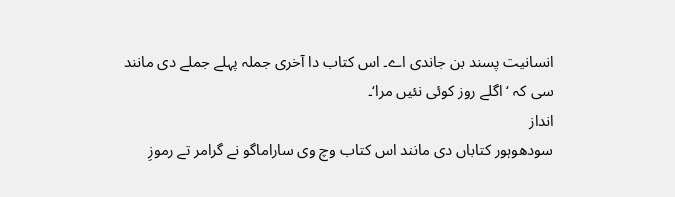انسانیت پسند بن جاندی اے۔ اس کتاب دا آخری جملہ پہلے جملے دی مانند سی کہ ‘اگلے روز کوئی نئيں مرا‘۔
انداز
سودھوہور کتاباں دی مانند اس کتاب وچ وی ساراماگو نے گرامر تے رموزِ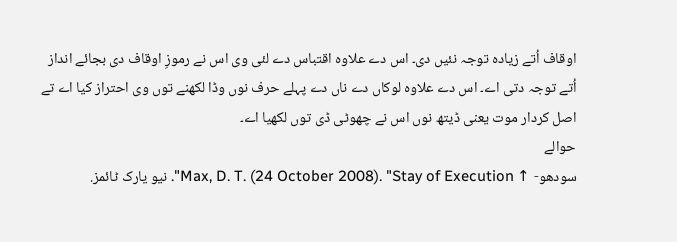اوقاف اُتے زیادہ توجہ نئيں دی۔ اس دے علاوہ اقتباس دے لئی وی اس نے رموزِ اوقاف دی بجائے انداز اُتے توجہ دتی اے۔ اس دے علاوہ لوکاں دے ناں دے پہلے حرف نوں وڈا لکھنے توں وی احتراز کیا اے تے اصل کردار موت یعنی ڈیتھ نوں اس نے چھوٹی ڈی توں لکھیا اے۔
حوالے
سودھو- ↑ Max, D. T. (24 October 2008). "Stay of Execution". نیو یارک ٹائمز.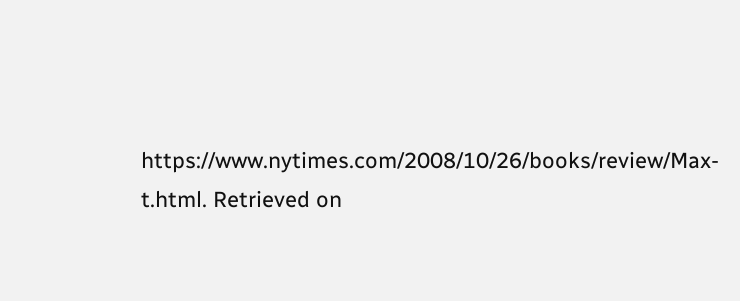https://www.nytimes.com/2008/10/26/books/review/Max-t.html. Retrieved on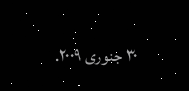۳۰ جنوری ۲۰۰۹.